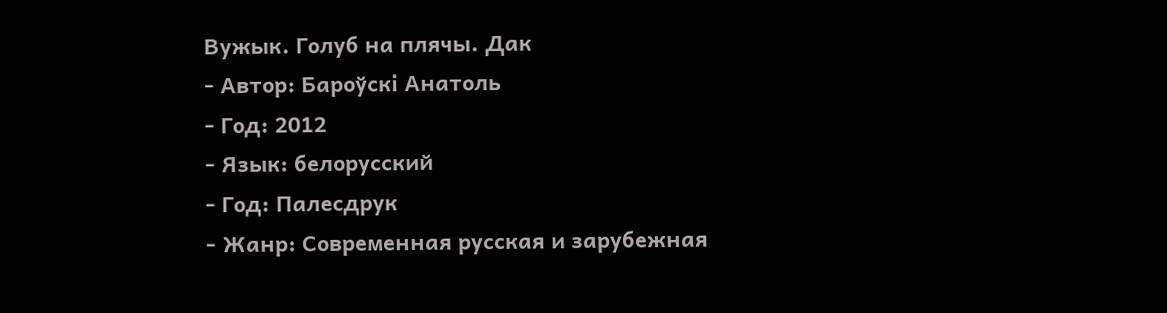Вужык. Голуб на плячы. Дак
- Автор: Бароўскі Анатоль
- Год: 2012
- Язык: белорусский
- Год: Палесдрук
- Жанр: Современная русская и зарубежная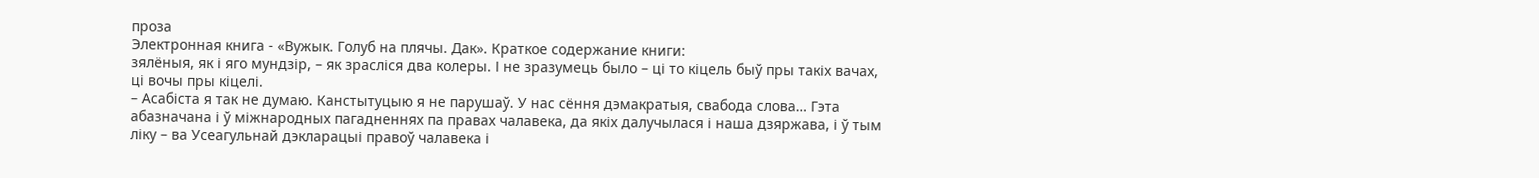проза
Электронная книга - «Вужык. Голуб на плячы. Дак». Краткое содержание книги:
зялёныя, як і яго мундзір, – як зрасліся два колеры. І не зразумець было – ці то кіцель быў пры такіх вачах, ці вочы пры кіцелі.
– Асабіста я так не думаю. Канстытуцыю я не парушаў. У нас сёння дэмакратыя, свабода слова… Гэта абазначана і ў міжнародных пагадненнях па правах чалавека, да якіх далучылася і наша дзяржава, і ў тым ліку – ва Усеагульнай дэкларацыі правоў чалавека і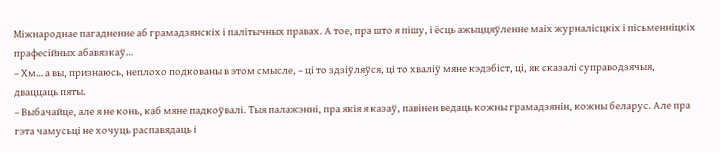Міжнароднае пагадненне аб грамадзянскіх і палітычных правах. А тое, пра што я пішу, і ёсць ажыццяўленне маіх журналісцкіх і пісьменніцкіх прафесійных абавязкаў…
– Хм… а вы, признаюсь, неплохо подкованы в этом смысле, – ці то здзіўляўся, ці то хваліў мяне кэдэбіст, ці, як сказалі суправодзячыя, дваццаць пяты.
– Выбачайце, але я не конь, каб мяне падкоўвалі. Тыя палажэнні, пра якія я казаў, павінен ведаць кожны грамадзянін, кожны беларус. Але пра гэта чамусьці не хочуць распавядаць і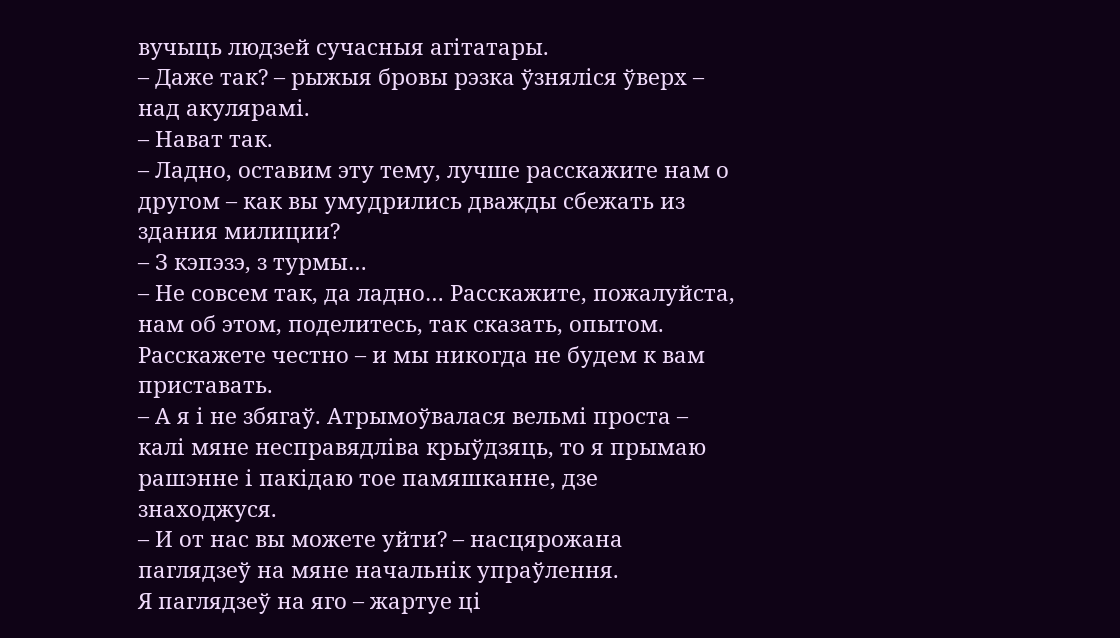вучыць людзей сучасныя агітатары.
– Даже так? – рыжыя бровы рэзка ўзняліся ўверх – над акулярамі.
– Нават так.
– Ладно, оставим эту тему, лучше расскажите нам о другом – как вы умудрились дважды сбежать из здания милиции?
– З кэпэзэ, з турмы…
– Не совсем так, да ладно… Расскажите, пожалуйста, нам об этом, поделитесь, так сказать, опытом. Расскажете честно – и мы никогда не будем к вам приставать.
– А я і не збягаў. Атрымоўвалася вельмі проста – калі мяне несправядліва крыўдзяць, то я прымаю рашэнне і пакідаю тое памяшканне, дзе знаходжуся.
– И от нас вы можете уйти? – насцярожана паглядзеў на мяне начальнік упраўлення.
Я паглядзеў на яго – жартуе ці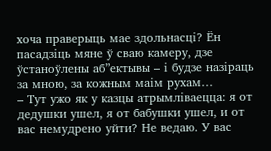хоча праверыць мае здольнасці? Ён пасадзіць мяне ў сваю камеру, дзе ўстаноўлены аб”ектывы – і будзе назіраць за мною, за кожным маім рухам…
– Тут ужо як у казцы атрымліваецца: я от дедушки ушел, я от бабушки ушел, и от вас немудрено уйти? Не ведаю. У вас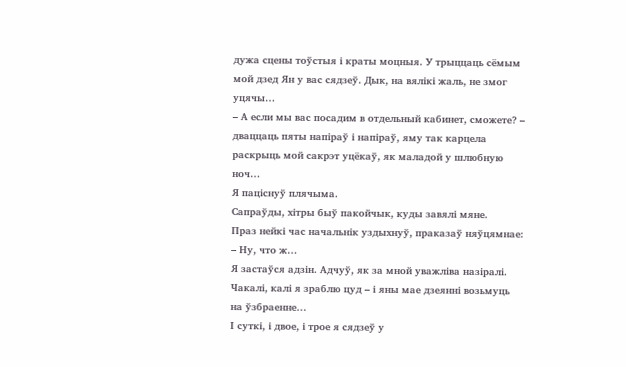дужа сцены тоўстыя і краты моцныя. У трыццаць сёмым мой дзед Ян у вас сядзеў. Дык, на вялікі жаль, не змог уцячы…
– А если мы вас посадим в отдельный кабинет, сможете? – дваццаць пяты напіраў і напіраў, яму так карцела раскрыць мой сакрэт уцёкаў, як маладой у шлюбную ноч…
Я паціснуў плячыма.
Сапраўды, хітры быў пакойчык, куды завялі мяне.
Праз нейкі час начальнік уздыхнуў, праказаў няўцямнае:
– Ну, что ж…
Я застаўся адзін. Адчуў, як за мной уважліва назіралі. Чакалі, калі я зраблю цуд – і яны мае дзеянні возьмуць на ўзбраенне…
І суткі, і двое, і трое я сядзеў у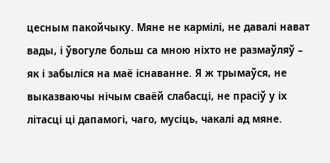цесным пакойчыку. Мяне не кармілі, не давалі нават вады, і ўвогуле больш са мною ніхто не размаўляў – як і забыліся на маё існаванне. Я ж трымаўся, не выказваючы нічым сваёй слабасці, не прасіў у іх літасці ці дапамогі, чаго, мусіць, чакалі ад мяне.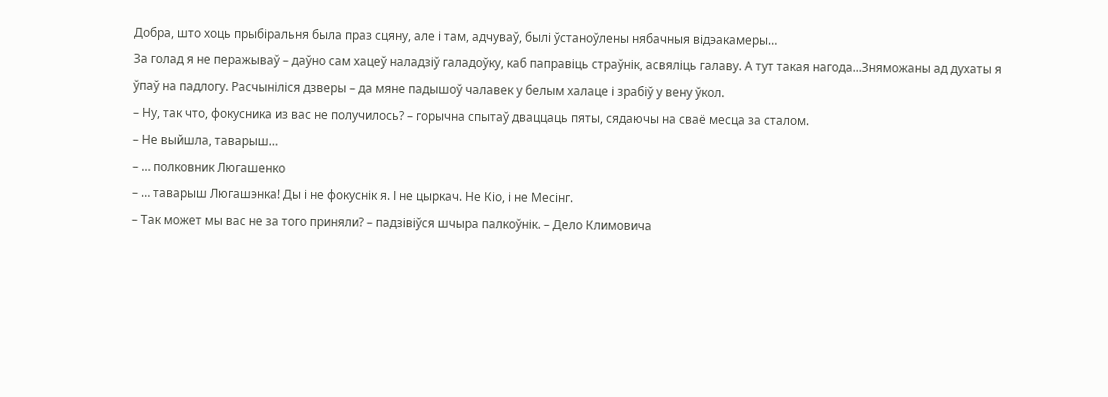Добра, што хоць прыбіральня была праз сцяну, але і там, адчуваў, былі ўстаноўлены нябачныя відэакамеры…
За голад я не перажываў – даўно сам хацеў наладзіў галадоўку, каб паправіць страўнік, асвяліць галаву. А тут такая нагода...Зняможаны ад духаты я ўпаў на падлогу. Расчыніліся дзверы – да мяне падышоў чалавек у белым халаце і зрабіў у вену ўкол.
– Ну, так что, фокусника из вас не получилось? – горычна спытаў дваццаць пяты, сядаючы на сваё месца за сталом.
– Не выйшла, таварыш…
– … полковник Люгашенко
– … таварыш Люгашэнка! Ды і не фокуснік я. І не цыркач. Не Кіо, і не Месінг.
– Так может мы вас не за того приняли? – падзівіўся шчыра палкоўнік. – Дело Климовича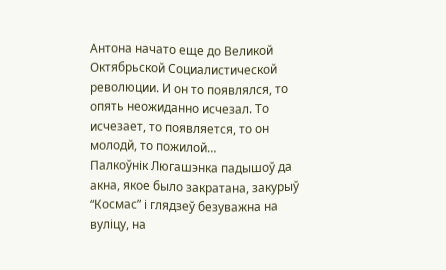Антона начато еще до Великой Октябрьской Социалистической революции. И он то появлялся, то опять неожиданно исчезал. То исчезает, то появляется, то он молодй, то пожилой…
Палкоўнік Люгашэнка падышоў да акна, якое было закратана, закурыў “Космас” і глядзеў безуважна на вуліцу, на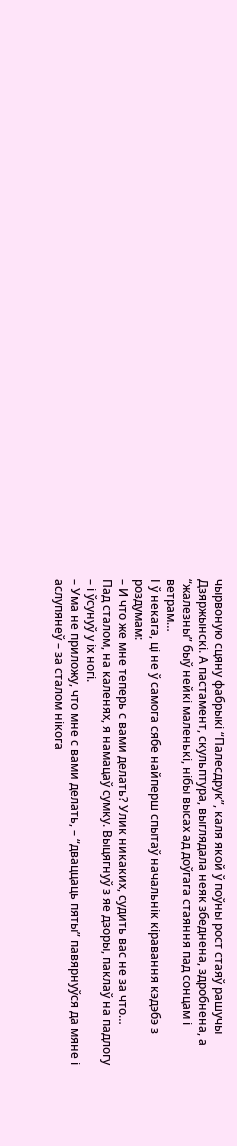чырвоную сцяну фабрыкі “Палесдрук”, каля якой ў поўны рост стаяў рашучы Дзяржынскі. А пастамент, скульптура, выглядала неяк збеднена, здробнена, а “жалезны” быў нейкі маленькі, нібы высах ад доўгага стаяння пад сонцам і ветрам…
І ў некага, ці не ў самога сябе найперш спытаў начальнік кіравання кэдэбэ з роздумам:
– И что же мне теперь с вами делать? Улик никаких, судить вас не за что…
Пад сталом, на каленях, я намацаў сумку. Выцягнуў з яе дзоры, паклаў на падлогу – і ўсунуў у іх ногі.
– Ума не приложу, что мне с вами делать, – “дваццаць пяты” павярнуўся да мяне і аслупянеў – за сталом нікога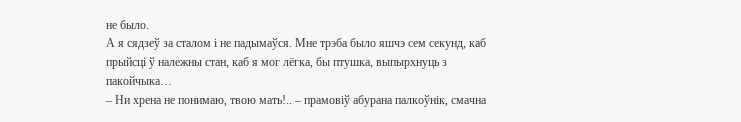не было.
А я сядзеў за сталом і не падымаўся. Мне трэба было яшчэ сем секунд, каб прыйсці ў належны стан, каб я мог лёгка, бы птушка, выпырхнуць з пакойчыка…
– Ни хрена не понимаю, твою мать!.. – прамовіў абурана палкоўнік, смачна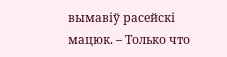вымавіў расейскі мацюк. – Только что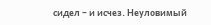сидел – и исчез. Неуловимый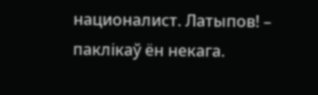националист. Латыпов! – паклікаў ён некага.